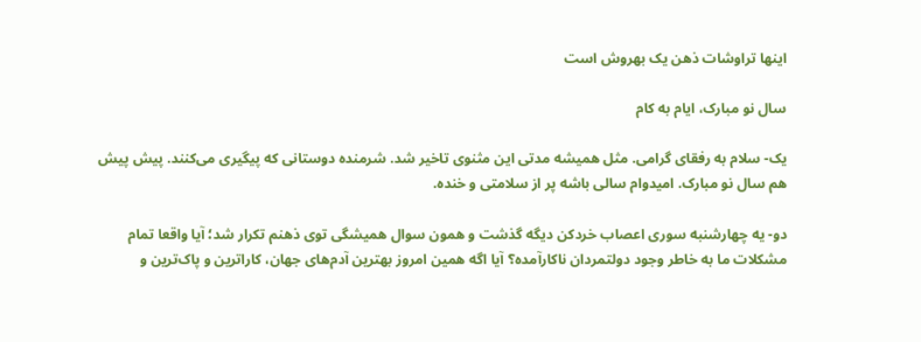اینها تراوشات ذهن یک بهروش است

سال نو مبارک، ایام به کام

یک- سلام به رفقای گرامی. مثل همیشه مدتی این مثنوی تاخیر شد. شرمنده دوستانی که پیگیری می‌کنند. پیش پیش هم سال نو مبارک. امیدوام سالی باشه پر از سلامتی و خنده.

دو- یه چهارشنبه سوری اعصاب خردکن دیگه گذشت و همون سوال همیشگی توی ذهنم تکرار شد؛ آیا واقعا تمام مشکلات ما به خاطر وجود دولتمردان ناکارآمده؟ آیا اگه همین امروز بهترین آدم‌های جهان، کاراترین و پاک‌ترین و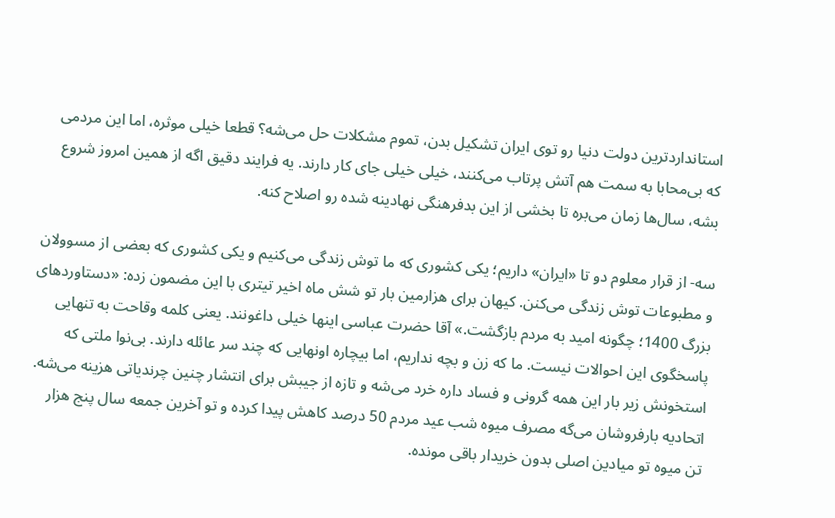استانداردترین دولت دنیا رو توی ایران تشکیل بدن، تموم مشکلات حل می‌شه؟ قطعا خیلی موثره، اما این مردمی که بی‌محابا به سمت هم آتش پرتاب می‌کنند، خیلی خیلی جای کار دارند. یه فرایند دقیق اگه از همین امروز شروع بشه، سال‌ها زمان می‌بره تا بخشی از این بدفرهنگی نهادینه شده رو اصلاح کنه.

سه- از قرار معلوم دو تا «ایران» داریم؛ یکی کشوری که ما توش زندگی می‌کنیم و یکی کشوری که بعضی از مسوولان و مطبوعات توش زندگی می‌کنن. کیهان برای هزارمین بار تو شش ماه اخیر تیتری با این مضمون زده: «دستاوردهای بزرگ 1400؛ چگونه امید به مردم بازگشت.» آقا حضرت عباسی اینها خیلی داغونند. یعنی کلمه وقاحت به تنهایی پاسخگوی این احوالات نیست. ما که زن و بچه نداریم، اما بیچاره اونهایی که چند سر عائله دارند. بی‌نوا ملتی که استخونش زیر بار این همه گرونی و فساد داره خرد می‌شه و تازه از جیبش برای انتشار چنین چرندیاتی هزینه می‌شه. اتحادیه بارفروشان می‌گه مصرف میوه شب عید مردم 50 درصد کاهش پیدا کرده و تو آخرین جمعه سال پنج هزار تن میوه تو میادین اصلی بدون خریدار باقی مونده.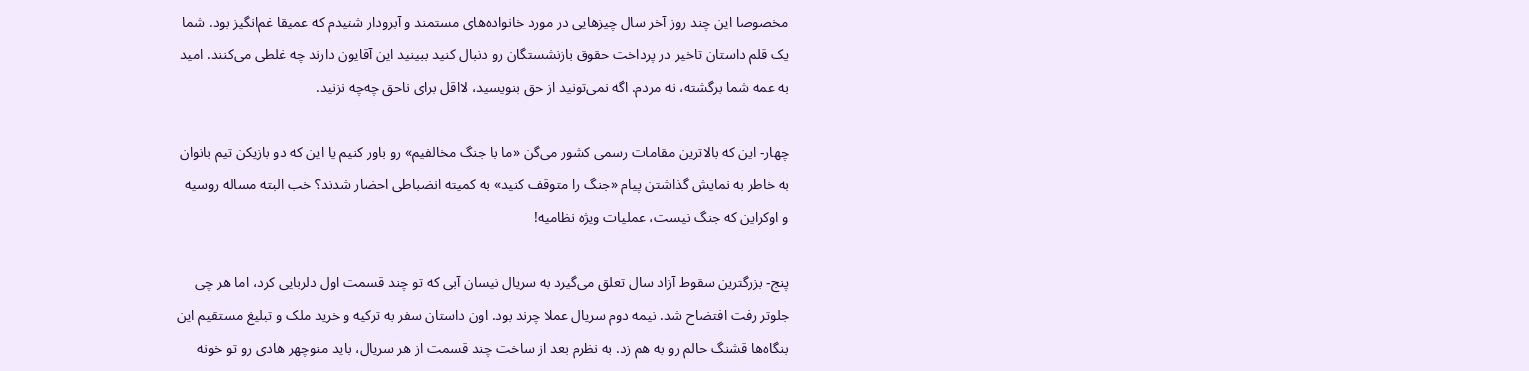مخصوصا این چند روز آخر سال چیزهایی در مورد خانواده‌های مستمند و آبرودار شنیدم که عمیقا غم‌انگیز بود. شما یک قلم داستان تاخیر در پرداخت حقوق بازنشستگان رو دنبال کنید ببینید این آقایون دارند چه غلطی می‌کنند. امید به عمه شما برگشته، نه مردم. اگه نمی‌تونید از حق بنویسید، لااقل برای ناحق چه‌چه نزنید.

چهار- این که بالاترین مقامات رسمی کشور می‌گن «ما با جنگ مخالفیم» رو باور کنیم یا این که دو بازیکن تیم بانوان به خاطر به نمایش گذاشتن پیام «جنگ را متوقف کنید» به کمیته انضباطی احضار شدند؟ خب البته مساله روسیه و اوکراین که جنگ نیست، عملیات ویژه نظامیه!

پنج- بزرگترین سقوط آزاد سال تعلق می‌گیرد به سریال نیسان آبی که تو چند قسمت اول دلربایی کرد، اما هر چی جلوتر رفت افتضاح شد. نیمه دوم سریال عملا چرند بود. اون داستان سفر به ترکیه و خرید ملک و تبلیغ مستقیم این بنگاه‌ها قشنگ حالم رو به هم زد. به نظرم بعد از ساخت چند قسمت از هر سریال، باید منوچهر هادی رو تو خونه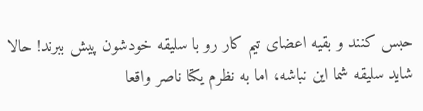حبس کنند و بقیه اعضای تیم کار رو با سلیقه خودشون پیش ببرند! حالا شاید سلیقه شما این نباشه، اما به نظرم یکتا ناصر واقعا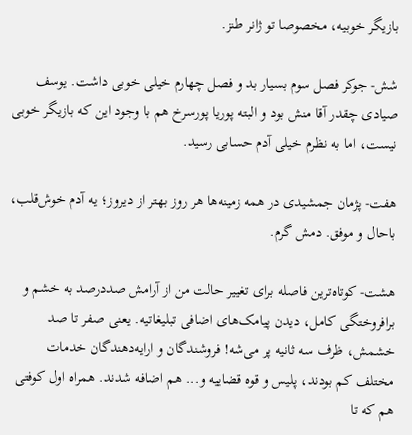بازیگر خوبیه، مخصوصا تو ژانر طنز.

شش- جوکر فصل سوم بسیار بد و فصل چهارم خیلی خوبی داشت. یوسف صیادی چقدر آقا منش بود و البته پوریا پورسرخ هم با وجود این که بازیگر خوبی نیست، اما به نظرم خیلی آدم حسابی رسید.

هفت- پژمان جمشیدی در همه زمینه‌ها هر روز بهتر از دیروز؛ یه آدم خوش‌قلب، باحال و موفق. دمش گرم.

هشت- کوتاه‌ترین فاصله برای تغییر حالت من از آرامش صددرصد به خشم و برافروختگی کامل، دیدن پیامک‌های اضافی تبلیغاتیه. یعنی صفر تا صد خشمش، ظرف سه ثانیه پر می‌شه! فروشندگان و ارایه‌دهندگان خدمات مختلف کم بودند، پلیس و قوه قضاییه و... هم اضافه شدند. همراه اول کوفتی هم که تا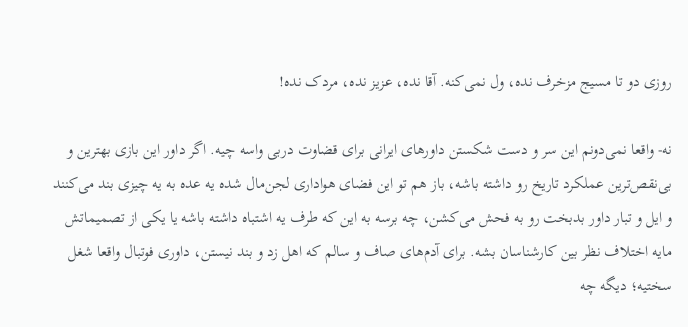روزی دو تا مسیج مزخرف نده، ول نمی‌کنه. آقا نده، عزیز نده، مردک نده!

نه- واقعا نمی‌دونم این سر و دست شکستن داورهای ایرانی برای قضاوت دربی واسه چیه. اگر داور این بازی بهترین و بی‌نقص‌ترین عملکرد تاریخ رو داشته باشه، باز هم تو این فضای هواداری لجن‌مال شده یه عده به یه چیزی بند می‌کنند و ایل و تبار داور بدبخت رو به فحش می‌کشن، چه برسه به این که طرف یه اشتباه داشته باشه یا یکی از تصمیماتش مایه اختلاف نظر بین کارشناسان بشه. برای آدم‌های صاف و سالم که اهل زد و بند نیستن، داوری فوتبال واقعا شغل سختیه؛ دیگه چه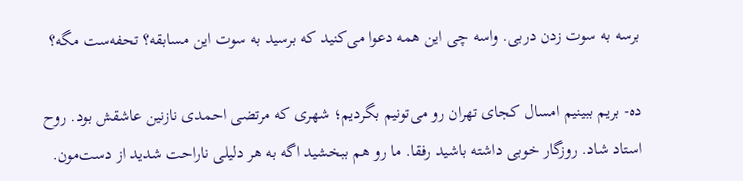برسه به سوت زدن دربی. واسه چی این همه دعوا می‌کنید که برسید به سوت این مسابقه؟ تحفه‌ست مگه؟

ده- بریم ببینیم امسال کجای تهران رو می‌تونیم بگردیم؛ شهری که مرتضی احمدی نازنین عاشقش بود. روح استاد شاد. روزگار خوبی داشته باشید رفقا. ما رو هم ببخشید اگه به هر دلیلی ناراحت شدید از دست‌مون.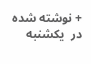+ نوشته شده در  یکشنبه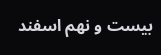بیست و نهم اسفند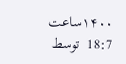۱۴۰۰ساعت 18:7  توسط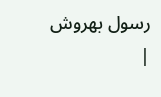رسول بهروش  |